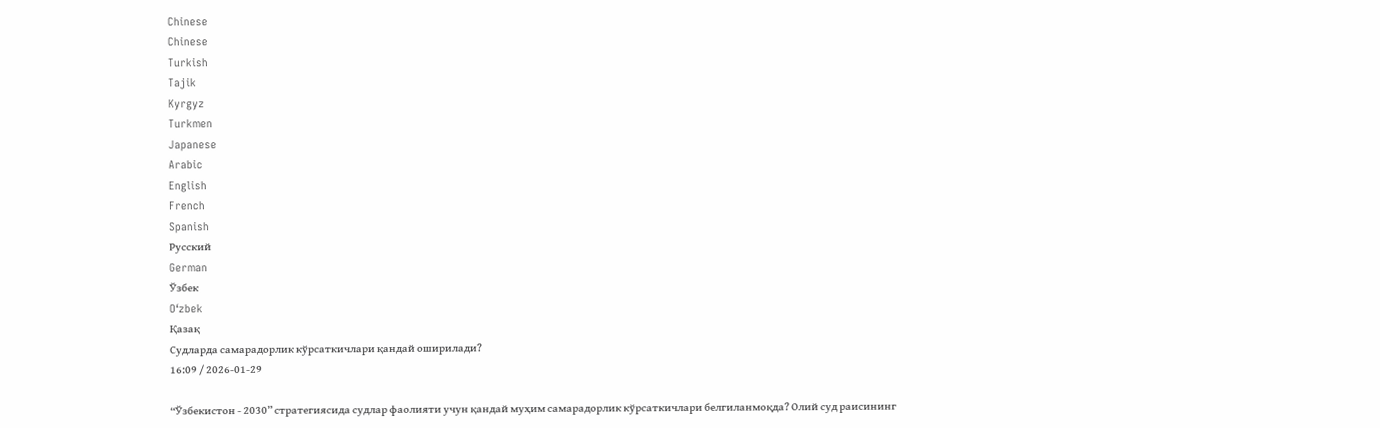Chinese
Chinese
Turkish
Tajik
Kyrgyz
Turkmen
Japanese
Arabic
English
French
Spanish
Русский
German
Ўзбек
Oʻzbek
Қазақ
Судларда самарадорлик кўрсаткичлари қандай оширилади?
16:09 / 2026-01-29

“Ўзбекистон - 2030” стратегиясида судлар фаолияти учун қандай муҳим самарадорлик кўрсаткичлари белгиланмоқда? Олий суд раисининг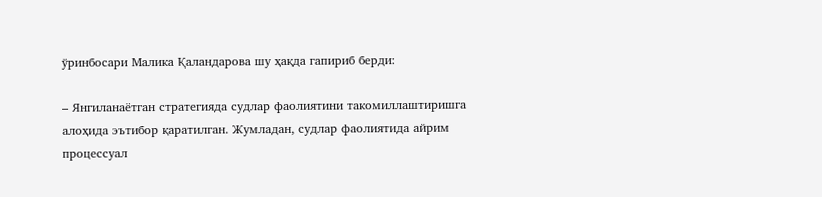ўринбосари Малика Қаландарова шу ҳақда гапириб берди:

– Янгиланаётган стратегияда судлар фаолиятини такомиллаштиришга алоҳида эътибор қаратилган. Жумладан, судлар фаолиятида айрим процессуал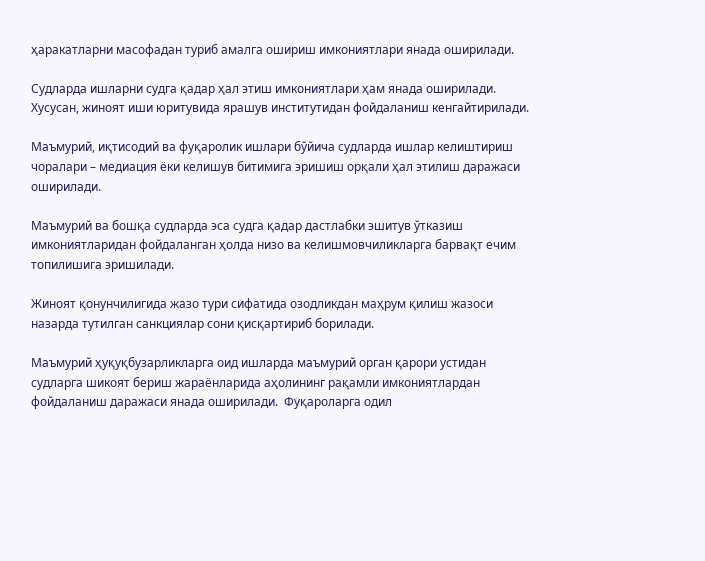ҳаракатларни масофадан туриб амалга ошириш имкониятлари янада оширилади.

Судларда ишларни судга қадар ҳал этиш имкониятлари ҳам янада оширилади. Хусусан, жиноят иши юритувида ярашув институтидан фойдаланиш кенгайтирилади.

Маъмурий, иқтисодий ва фуқаролик ишлари бўйича судларда ишлар келиштириш чоралари – медиация ёки келишув битимига эришиш орқали ҳал этилиш даражаси оширилади.

Маъмурий ва бошқа судларда эса судга қадар дастлабки эшитув ўтказиш имкониятларидан фойдаланган ҳолда низо ва келишмовчиликларга барвақт ечим топилишига эришилади.

Жиноят қонунчилигида жазо тури сифатида озодликдан маҳрум қилиш жазоси назарда тутилган санкциялар сони қисқартириб борилади.

Маъмурий ҳуқуқбузарликларга оид ишларда маъмурий орган қарори устидан судларга шикоят бериш жараёнларида аҳолининг рақамли имкониятлардан фойдаланиш даражаси янада оширилади.  Фуқароларга одил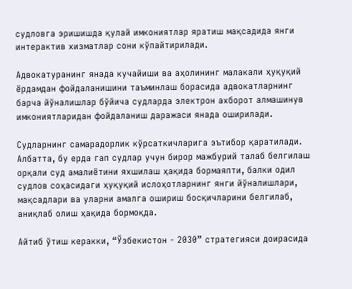судловга эришишда қулай имкониятлар яратиш мақсадида янги интерактив хизматлар сони кўпайтирилади.

Адвокатуранинг янада кучайиши ва аҳолининг малакали ҳуқуқий ёрдамдан фойдаланишини таъминлаш борасида адвокатларнинг барча йўналишлар бўйича судларда электрон ахборот алмашинув имкониятларидан фойдаланиш даражаси янада оширилади.

Судларнинг самарадорлик кўрсаткичларига эътибор қаратилади. Албатта, бу ерда гап судлар учун бирор мажбурий талаб белгилаш орқали суд амалиётини яхшилаш ҳақида бормаяпти, балки одил судлов соҳасидаги ҳуқуқий ислоҳотларнинг янги йўналишлари, мақсадлари ва уларни амалга ошириш босқичларини белгилаб, аниқлаб олиш ҳақида бормоқда.

Айтиб ўтиш керакки, “Ўзбекистон - 2030” стратегияси доирасида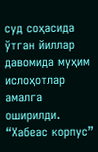суд соҳасида ўтган йиллар давомида муҳим ислоҳотлар амалга оширилди. “Хабеас корпус”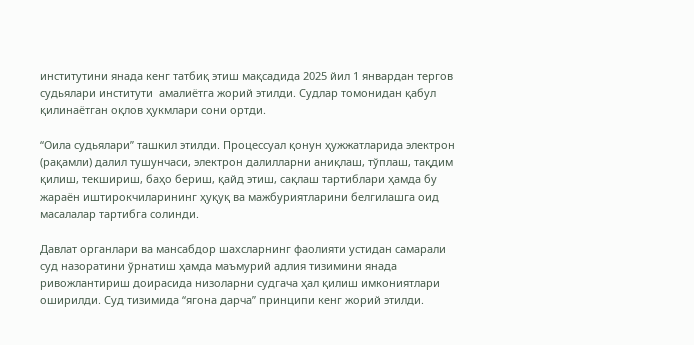институтини янада кенг татбиқ этиш мақсадида 2025 йил 1 январдан тергов судьялари институти  амалиётга жорий этилди. Судлар томонидан қабул қилинаётган оқлов ҳукмлари сони ортди.

“Оила судьялари” ташкил этилди. Процессуал қонун ҳужжатларида электрон (рақамли) далил тушунчаси, электрон далилларни аниқлаш, тўплаш, тақдим қилиш, текшириш, баҳо бериш, қайд этиш, сақлаш тартиблари ҳамда бу жараён иштирокчиларининг ҳуқуқ ва мажбуриятларини белгилашга оид масалалар тартибга солинди.

Давлат органлари ва мансабдор шахсларнинг фаолияти устидан самарали суд назоратини ўрнатиш ҳамда маъмурий адлия тизимини янада ривожлантириш доирасида низоларни судгача ҳал қилиш имкониятлари оширилди. Суд тизимида “ягона дарча” принципи кенг жорий этилди.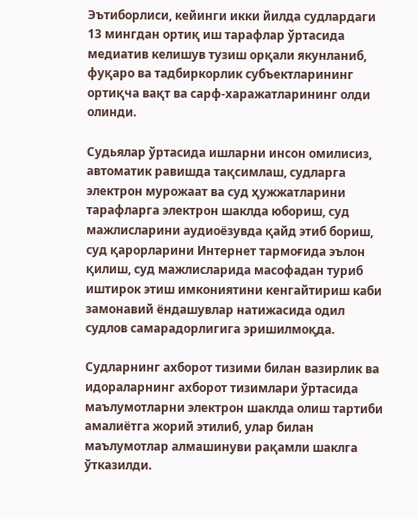Эътиборлиси, кейинги икки йилда судлардаги 13 мингдан ортиқ иш тарафлар ўртасида медиатив келишув тузиш орқали якунланиб, фуқаро ва тадбиркорлик субъектларининг ортиқча вақт ва сарф-харажатларининг олди олинди.

Судьялар ўртасида ишларни инсон омилисиз, автоматик равишда тақсимлаш, судларга электрон мурожаат ва суд ҳужжатларини тарафларга электрон шаклда юбориш, суд мажлисларини аудиоёзувда қайд этиб бориш, суд қарорларини Интернет тармоғида эълон қилиш, суд мажлисларида масофадан туриб иштирок этиш имкониятини кенгайтириш каби замонавий ёндашувлар натижасида одил судлов самарадорлигига эришилмоқда.

Судларнинг ахборот тизими билан вазирлик ва идораларнинг ахборот тизимлари ўртасида маълумотларни электрон шаклда олиш тартиби амалиётга жорий этилиб, улар билан маълумотлар алмашинуви рақамли шаклга ўтказилди.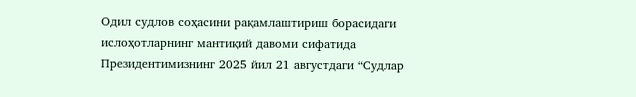Одил судлов соҳасини рақамлаштириш борасидаги ислоҳотларнинг мантиқий давоми сифатида Президентимизнинг 2025 йил 21 августдаги “Судлар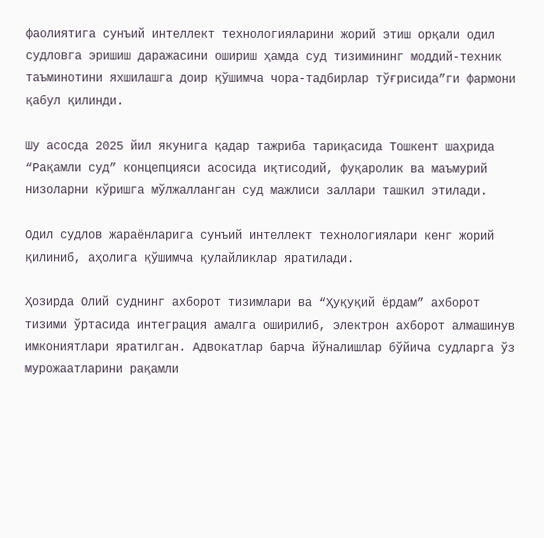фаолиятига сунъий интеллект технологияларини жорий этиш орқали одил судловга эришиш даражасини ошириш ҳамда суд тизимининг моддий-техник таъминотини яхшилашга доир қўшимча чора-тадбирлар тўғрисида”ги фармони қабул қилинди.

Шу асосда 2025 йил якунига қадар тажриба тариқасида Тошкент шаҳрида “Рақамли суд” концепцияси асосида иқтисодий, фуқаролик ва маъмурий низоларни кўришга мўлжалланган суд мажлиси заллари ташкил этилади.

Одил судлов жараёнларига сунъий интеллект технологиялари кенг жорий қилиниб, аҳолига қўшимча қулайликлар яратилади.

Ҳозирда Олий суднинг ахборот тизимлари ва “Ҳуқуқий ёрдам” ахборот тизими ўртасида интеграция амалга оширилиб, электрон ахборот алмашинув имкониятлари яратилган. Адвокатлар барча йўналишлар бўйича судларга ўз мурожаатларини рақамли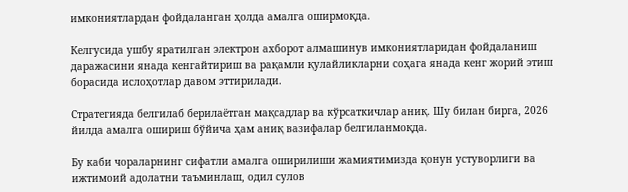имкониятлардан фойдаланган ҳолда амалга оширмоқда.

Келгусида ушбу яратилган электрон ахборот алмашинув имкониятларидан фойдаланиш даражасини янада кенгайтириш ва рақамли қулайликларни соҳага янада кенг жорий этиш борасида ислоҳотлар давом эттирилади.

Стратегияда белгилаб берилаётган мақсадлар ва кўрсаткичлар аниқ. Шу билан бирга, 2026 йилда амалга ошириш бўйича ҳам аниқ вазифалар белгиланмоқда.

Бу каби чораларнинг сифатли амалга оширилиши жамиятимизда қонун устуворлиги ва ижтимоий адолатни таъминлаш, одил сулов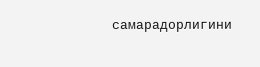самарадорлигини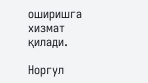оширишга хизмат қилади.

Норгул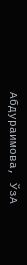Абдураимова, ЎзА